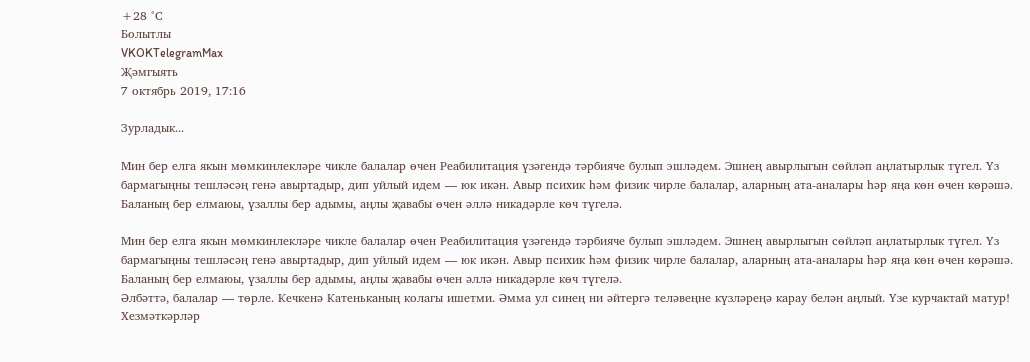+28 °С
Болытлы
VKOKTelegramMax
Җәмгыять
7 октябрь 2019, 17:16

Зурладык...

Мин бер елга якын мөмкинлекләре чикле балалар өчен Реабилитация үзәгендә тәрбияче булып эшләдем. Эшнең авырлыгын сөйләп аңлатырлык түгел. Үз бармагыңны тешләсәң генә авыртадыр, дип уйлый идем — юк икән. Авыр психик һәм физик чирле балалар, аларның ата-аналары һәр яңа көн өчен көрәшә. Баланың бер елмаюы, үзаллы бер адымы, аңлы җавабы өчен әллә никадәрле көч түгелә.

Мин бер елга якын мөмкинлекләре чикле балалар өчен Реабилитация үзәгендә тәрбияче булып эшләдем. Эшнең авырлыгын сөйләп аңлатырлык түгел. Үз бармагыңны тешләсәң генә авыртадыр, дип уйлый идем — юк икән. Авыр психик һәм физик чирле балалар, аларның ата-аналары һәр яңа көн өчен көрәшә. Баланың бер елмаюы, үзаллы бер адымы, аңлы җавабы өчен әллә никадәрле көч түгелә.
Әлбәттә, балалар — төрле. Кечкенә Катеньканың колагы ишетми. Әмма ул синең ни әйтергә теләвеңне күзләреңә карау белән аңлый. Үзе курчактай матур! Хезмәткәрләр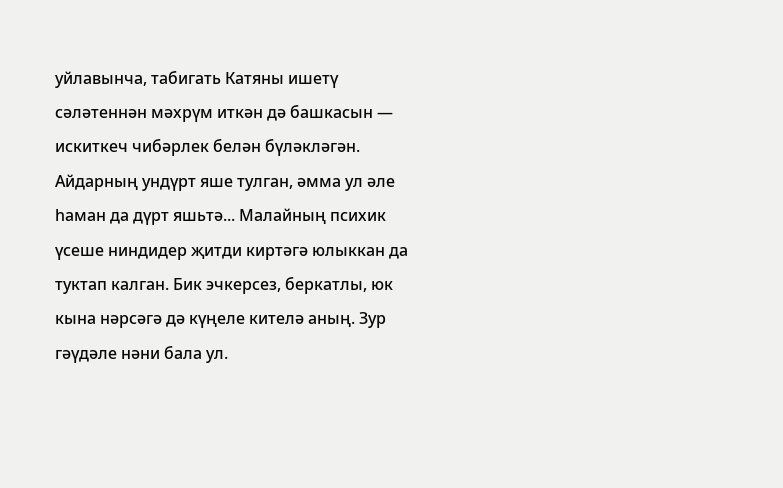уйлавынча, табигать Катяны ишетү сәләтеннән мәхрүм иткән дә башкасын — искиткеч чибәрлек белән бүләкләгән.
Айдарның ундүрт яше тулган, әмма ул әле һаман да дүрт яшьтә... Малайның психик үсеше ниндидер җитди киртәгә юлыккан да туктап калган. Бик эчкерсез, беркатлы, юк кына нәрсәгә дә күңеле кителә аның. Зур гәүдәле нәни бала ул.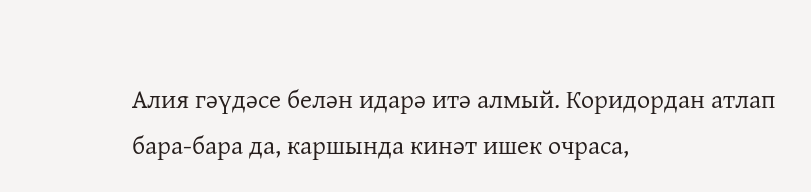Алия гәүдәсе белән идарә итә алмый. Коридордан атлап бара-бара да, каршында кинәт ишек очраса,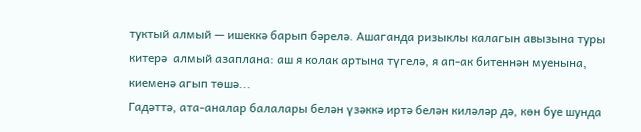туктый алмый — ишеккә барып бәрелә. Ашаганда ризыклы калагын авызына туры китерә  алмый азаплана: аш я колак артына түгелә, я ап-ак битеннән муенына, киеменә агып төшә...
Гадәттә, ата-аналар балалары белән үзәккә иртә белән киләләр дә, көн буе шунда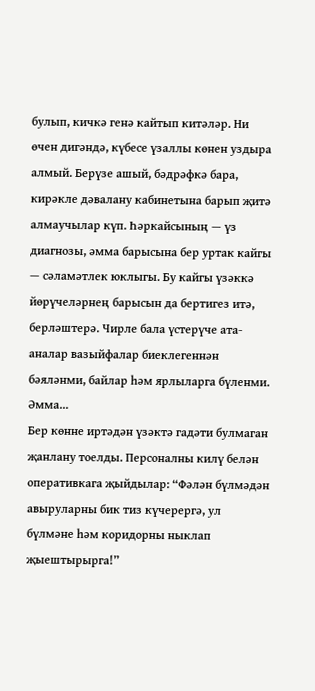булып, кичкә генә кайтып китәләр. Ни өчен дигәндә, күбесе үзаллы көнен уздыра алмый. Берүзе ашый, бәдрәфкә бара, кирәкле дәвалану кабинетына барып җитә алмаучылар күп. Һәркайсының — үз диагнозы, әмма барысына бер уртак кайгы — сәламәтлек юклыгы. Бу кайгы үзәккә  йөрүчеләрнең барысын да бертигез итә, берләштерә. Чирле бала үстерүче ата-аналар вазыйфалар биеклегеннән бәяләнми, байлар һәм ярлыларга бүленми. Әмма...
Бер көнне иртәдән үзәктә гадәти булмаган җанлану тоелды. Персоналны килү белән оперативкага җыйдылар: “Фәлән бүлмәдән авыруларны бик тиз күчерергә, ул бүлмәне һәм коридорны ныклап җыештырырга!”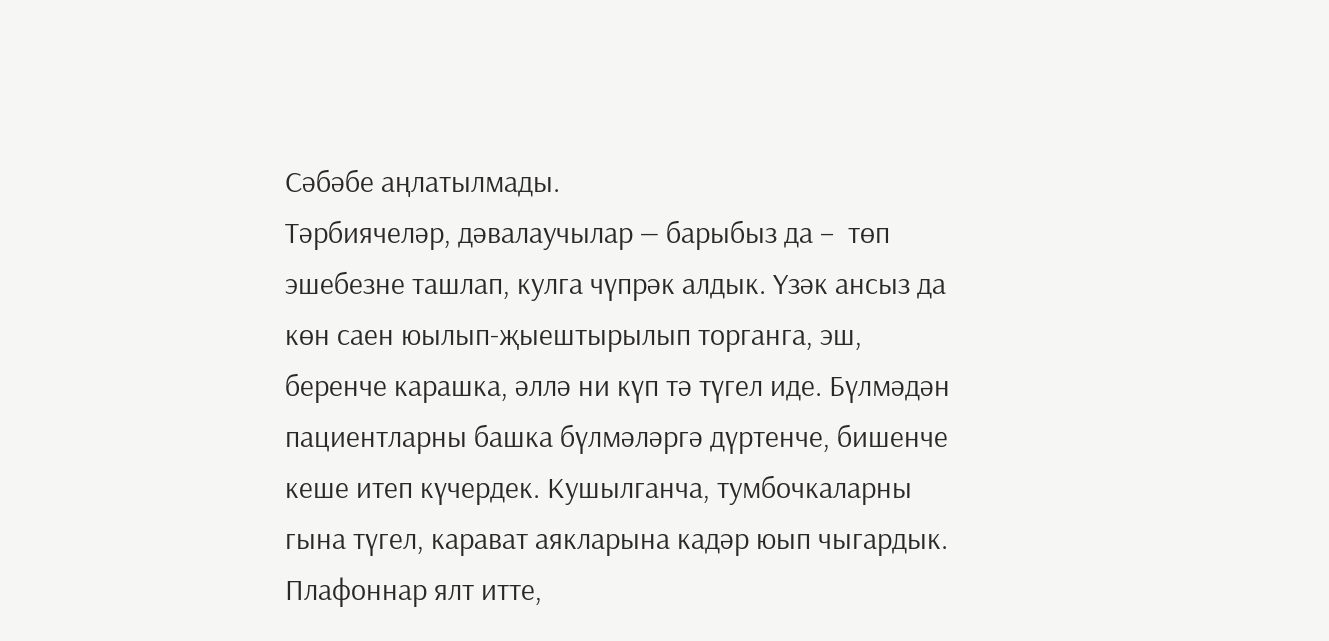Сәбәбе аңлатылмады.
Тәрбиячеләр, дәвалаучылар — барыбыз да –  төп эшебезне ташлап, кулга чүпрәк алдык. Үзәк ансыз да көн саен юылып-җыештырылып торганга, эш, беренче карашка, әллә ни күп тә түгел иде. Бүлмәдән пациентларны башка бүлмәләргә дүртенче, бишенче кеше итеп күчердек. Кушылганча, тумбочкаларны гына түгел, карават аякларына кадәр юып чыгардык. Плафоннар ялт итте,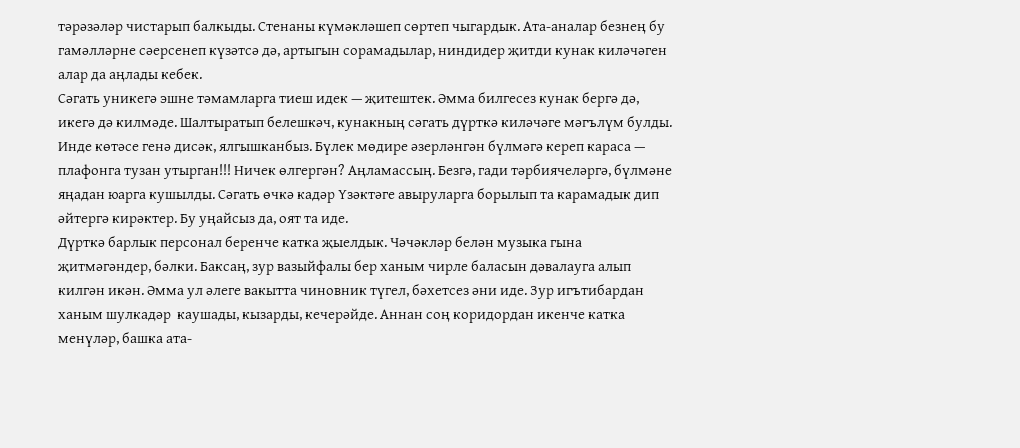тәрәзәләр чистарып балкыды. Стенаны күмәкләшеп сөртеп чыгардык. Ата-аналар безнең бу гамәлләрне сәерсенеп күзәтсә дә, артыгын сорамадылар, ниндидер җитди кунак киләчәген алар да аңлады кебек.
Сәгать уникегә эшне тәмамларга тиеш идек — җитештек. Әмма билгесез кунак бергә дә, икегә дә килмәде. Шалтыратып белешкәч, кунакның сәгать дүрткә киләчәге мәгълүм булды. Инде көтәсе генә дисәк, ялгышканбыз. Бүлек мөдире әзерләнгән бүлмәгә кереп караса — плафонга тузан утырган!!! Ничек өлгергән? Аңламассың. Безгә, гади тәрбиячеләргә, бүлмәне яңадан юарга кушылды. Сәгать өчкә кадәр Үзәктәге авыруларга борылып та карамадык дип әйтергә кирәктер. Бу уңайсыз да, оят та иде.
Дүрткә барлык персонал беренче катка җыелдык. Чәчәкләр белән музыка гына җитмәгәндер, бәлки. Баксаң, зур вазыйфалы бер ханым чирле баласын дәвалауга алып килгән икән. Әмма ул әлеге вакытта чиновник түгел, бәхетсез әни иде. Зур игътибардан ханым шулкадәр  каушады, кызарды, кечерәйде. Аннан соң коридордан икенче катка менүләр, башка ата-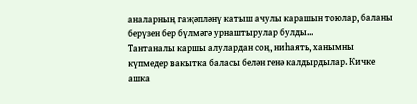аналарның гаҗәпләнү катыш ачулы карашын тоюлар, баланы берүзен бер бүлмәгә урнаштырулар булды...
Тантаналы каршы алулардан соң, ниһаять, ханымны күпмедер вакытка баласы белән генә калдырдылар. Кичке ашка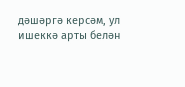дәшәргә керсәм, ул ишеккә арты белән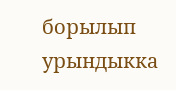борылып урындыкка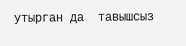утырган да  тавышсыз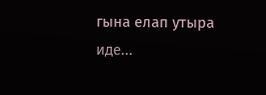гына елап утыра иде...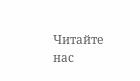Читайте нас